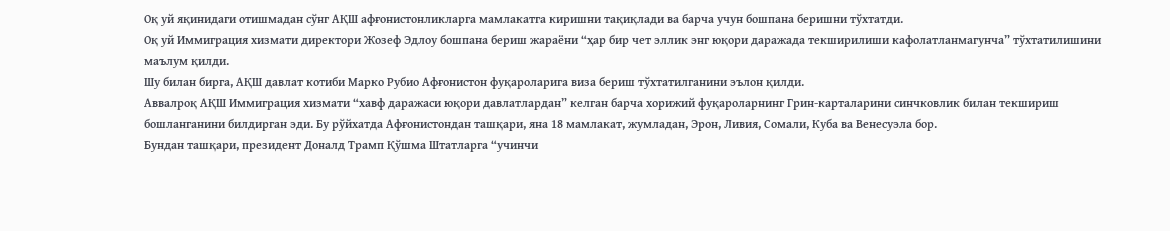Оқ уй яқинидаги отишмадан сўнг АҚШ афғонистонликларга мамлакатга киришни тақиқлади ва барча учун бошпана беришни тўхтатди.
Оқ уй Иммиграция хизмати директори Жозеф Эдлоу бошпана бериш жараёни “ҳар бир чет эллик энг юқори даражада текширилиши кафолатланмагунча” тўхтатилишини маълум қилди.
Шу билан бирга, АҚШ давлат котиби Марко Рубио Афғонистон фуқароларига виза бериш тўхтатилганини эълон қилди.
Аввалроқ АҚШ Иммиграция хизмати “хавф даражаси юқори давлатлардан” келган барча хорижий фуқароларнинг Грин-карталарини синчковлик билан текшириш бошланганини билдирган эди. Бу рўйхатда Афғонистондан ташқари, яна 18 мамлакат, жумладан, Эрон, Ливия, Сомали, Куба ва Венесуэла бор.
Бундан ташқари, президент Доналд Трамп Қўшма Штатларга “учинчи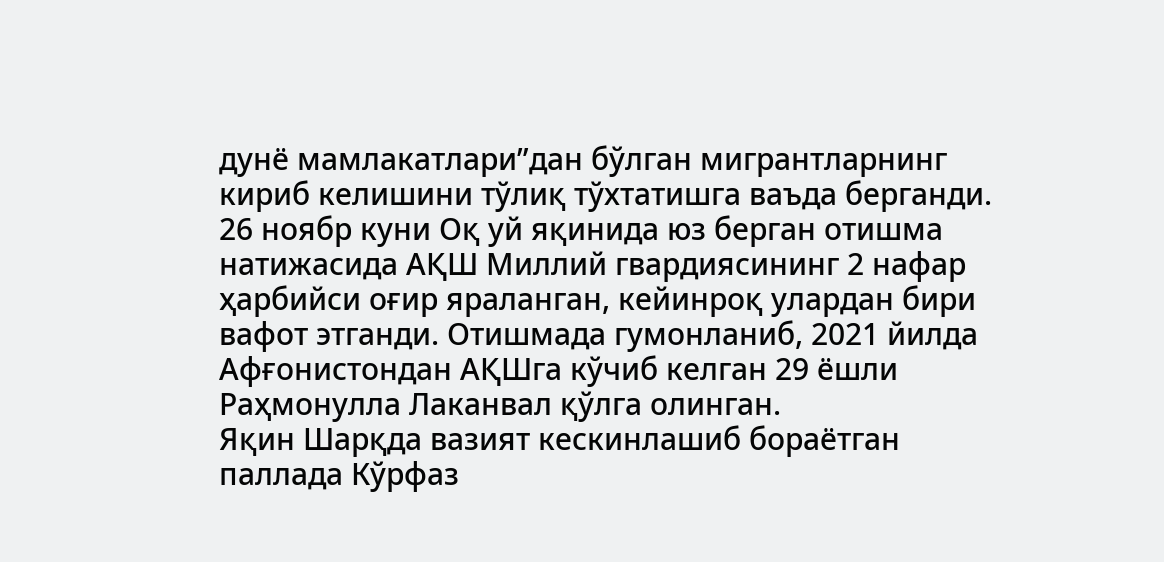дунё мамлакатлари”дан бўлган мигрантларнинг кириб келишини тўлиқ тўхтатишга ваъда берганди.
26 ноябр куни Оқ уй яқинида юз берган отишма натижасида АҚШ Миллий гвардиясининг 2 нафар ҳарбийси оғир яраланган, кейинроқ улардан бири вафот этганди. Отишмада гумонланиб, 2021 йилда Афғонистондан АҚШга кўчиб келган 29 ёшли Раҳмонулла Лаканвал қўлга олинган.
Яқин Шарқда вазият кескинлашиб бораётган паллада Кўрфаз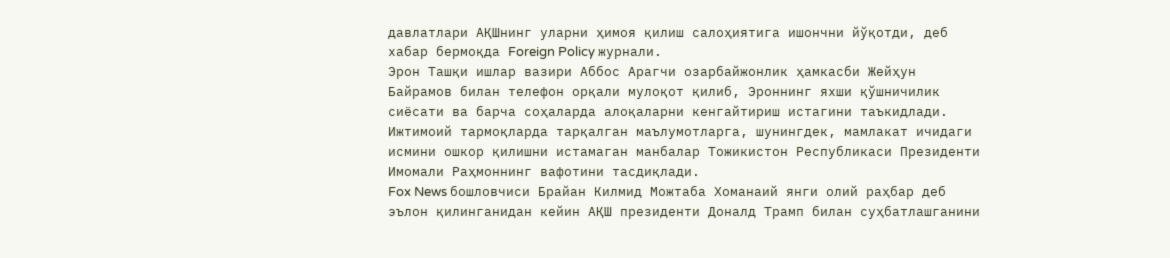давлатлари АҚШнинг уларни ҳимоя қилиш салоҳиятига ишончни йўқотди, деб хабар бермоқда Foreign Policy журнали.
Эрон Ташқи ишлар вазири Аббос Арагчи озарбайжонлик ҳамкасби Жейҳун Байрамов билан телефон орқали мулоқот қилиб, Эроннинг яхши қўшничилик сиёсати ва барча соҳаларда алоқаларни кенгайтириш истагини таъкидлади.
Ижтимоий тармоқларда тарқалган маълумотларга, шунингдек, мамлакат ичидаги исмини ошкор қилишни истамаган манбалар Тожикистон Республикаси Президенти Имомали Раҳмоннинг вафотини тасдиқлади.
Fox News бошловчиси Брайан Килмид Можтаба Хоманаий янги олий раҳбар деб эълон қилинганидан кейин АҚШ президенти Доналд Трамп билан суҳбатлашганини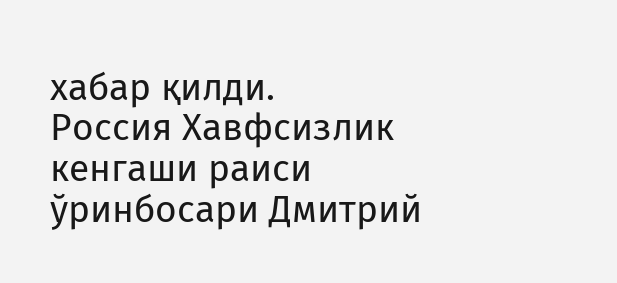хабар қилди.
Россия Хавфсизлик кенгаши раиси ўринбосари Дмитрий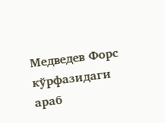Медведев Форс кўрфазидаги араб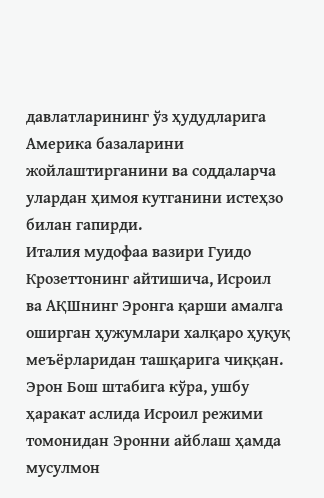давлатларининг ўз ҳудудларига Америка базаларини жойлаштирганини ва соддаларча улардан ҳимоя кутганини истеҳзо билан гапирди.
Италия мудофаа вазири Гуидо Крозеттонинг айтишича, Исроил ва АҚШнинг Эронга қарши амалга оширган ҳужумлари халқаро ҳуқуқ меъёрларидан ташқарига чиққан.
Эрон Бош штабига кўра, ушбу ҳаракат аслида Исроил режими томонидан Эронни айблаш ҳамда мусулмон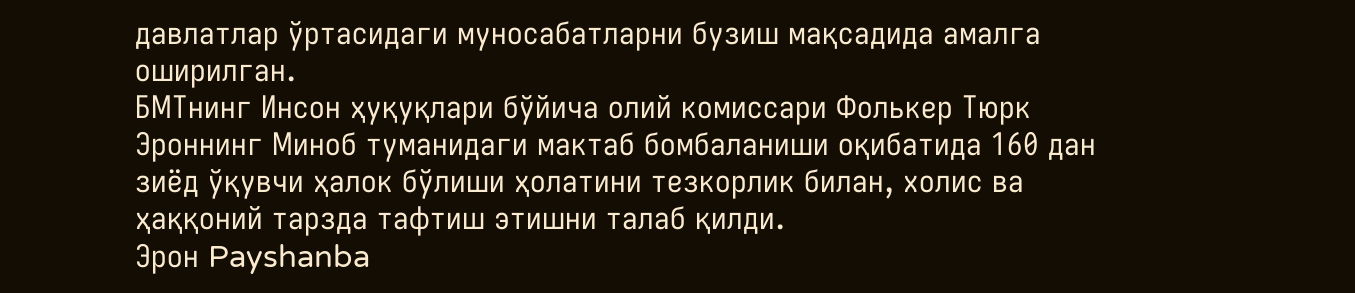давлатлар ўртасидаги муносабатларни бузиш мақсадида амалга оширилган.
БМТнинг Инсон ҳуқуқлари бўйича олий комиссари Фолькер Тюрк Эроннинг Миноб туманидаги мактаб бомбаланиши оқибатида 160 дан зиёд ўқувчи ҳалок бўлиши ҳолатини тезкорлик билан, холис ва ҳаққоний тарзда тафтиш этишни талаб қилди.
Эрон Payshanba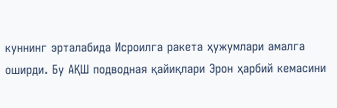куннинг эрталабида Исроилга ракета ҳужумлари амалга оширди. Бу АҚШ подводная қайиқлари Эрон ҳарбий кемасини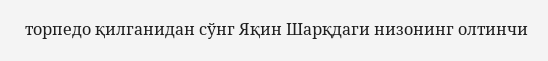торпедо қилганидан сўнг Яқин Шарқдаги низонинг олтинчи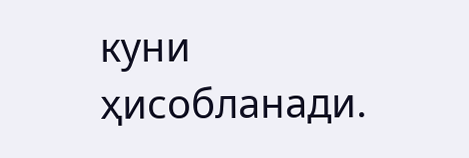куни ҳисобланади.